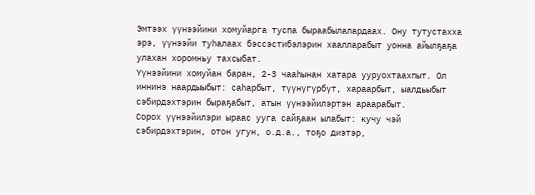Эмтээх үүнээйини хомуйарга туспа быраабылалардаах. Ону тутустахха эрэ, үүнээйи туһалаах бэссэстибэлэрин хаалларабыт уонна айылҕаҕа улахан хоромньу тахсыбат.
Үүнээйини хомуйан баран, 2-3 чааһынан хатара ууруохтаахпыт. Ол иннинэ наардыыбыт: саһарбыт, түүнүгүрбүт, хараарбыт, ыалдьыбыт сэбирдэхтэрин быраҕабыт, атын үүнээйилэртэн араарабыт.
Сорох үүнээйилэри ыраас ууга сайҕаан ылабыт: кучу чэй сэбирдэхтэрин, отон угун, о.д.а., тоҕо диэтэр,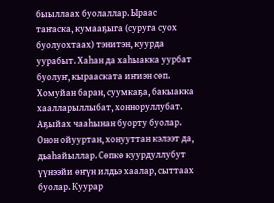быыллаах буолаллар. Ыраас таҥаска, кумааҕыга (суруга суох буолуохтаах) тэнитэн, куурда уурабыт. Хаһан да хаһыакка уурбат буолуҥ, кырааската иҥиэн сөп.
Хомуйан баран, суумкаҕа, бакыакка хаалларыллыбат, хонноруллубат. Аҕыйах чааһынан буорту буолар. Онон ойууртан, хонууттан кэлээт да, дьаһайыллар. Сөпкө куурдуллубут үүнээйи өҥүн илдьэ хаалар, сыттаах буолар. Куурар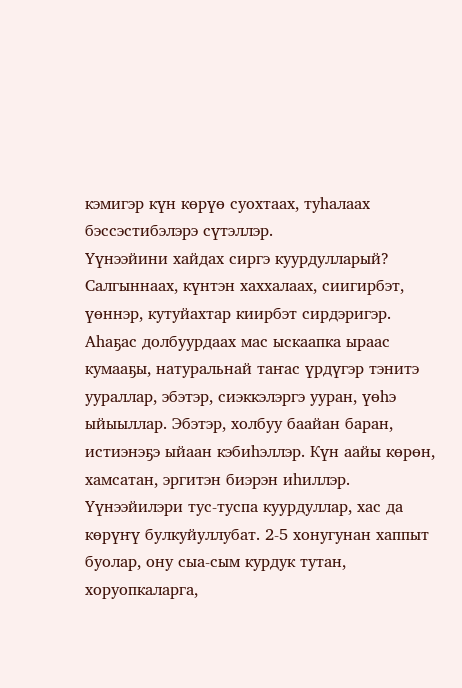кэмигэр күн көрүө суохтаах, туһалаах бэссэстибэлэрэ сүтэллэр.
Үүнээйини хайдах сиргэ куурдулларый? Салгыннаах, күнтэн хаххалаах, сиигирбэт, үөннэр, кутуйахтар киирбэт сирдэригэр. Аһаҕас долбуурдаах мас ыскаапка ыраас кумааҕы, натуральнай таҥас үрдүгэр тэнитэ уураллар, эбэтэр, сиэккэлэргэ ууран, үөһэ ыйыыллар. Эбэтэр, холбуу баайан баран, истиэнэҕэ ыйаан кэбиһэллэр. Күн аайы көрөн, хамсатан, эргитэн биэрэн иһиллэр. Үүнээйилэри тус-туспа куурдуллар, хас да көрүҥү булкуйуллубат. 2-5 хонугунан хаппыт буолар, ону сыа-сым курдук тутан, хоруопкаларга,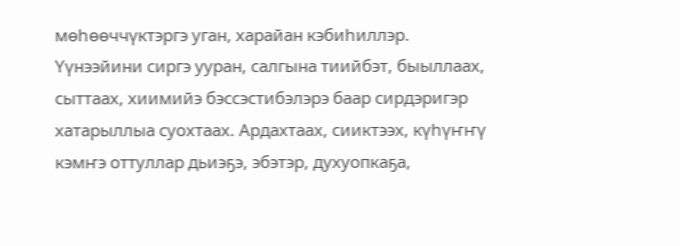мөһөөччүктэргэ уган, харайан кэбиһиллэр.
Үүнээйини сиргэ ууран, салгына тиийбэт, быыллаах, сыттаах, хиимийэ бэссэстибэлэрэ баар сирдэригэр хатарыллыа суохтаах. Ардахтаах, сииктээх, күһүҥҥү кэмҥэ оттуллар дьиэҕэ, эбэтэр, духуопкаҕа,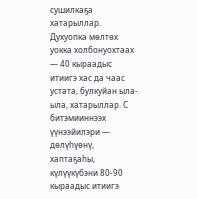сушилкаҕа хатарыллар.
Духуопка мөлтөх уокка холбонуохтаах — 40 кыраадыс итиигэ хас да чаас устата, булкуйан ыла-ыла, хатарыллар. С битэмииннээх үүнээйилэри — дөлүһүөнү, хаптаҕаһы, күлүүкүбэни 80-90 кыраадыс итиигэ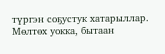түргэн соҕустук хатарыллар. Мөлтөх уокка, бытаан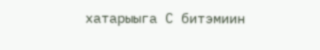хатарыыга С битэмиин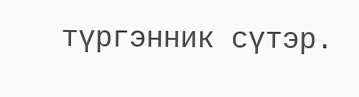түргэнник сүтэр.